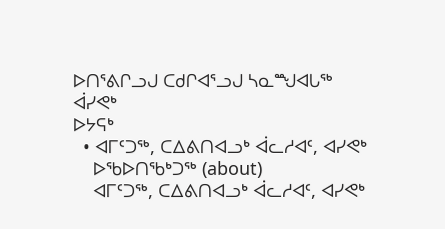ᐅᑎᕐᕕᒋᓗᒍ ᑕᑯᒋᐊᕐᓗᒍ ᓴᓇᙳᐊᒐᖅ
ᐋᓯᕙᒃ
ᐅᔭᕋᒃ
  • ᐊᒥᑦᑐᖅ, ᑕᐃᕕᑎᐊᓗᒃ ᐋᓚᓱᐊᑦ, ᐊᓯᕙᒃ
    ᐅᖃᐅᑎᖃᒃᑐᖅ (about)
    ᐊᒥᑦᑐᖅ, ᑕᐃᕕᑎᐊᓗᒃ ᐋᓚᓱᐊᑦ, ᐊᓯᕙᒃ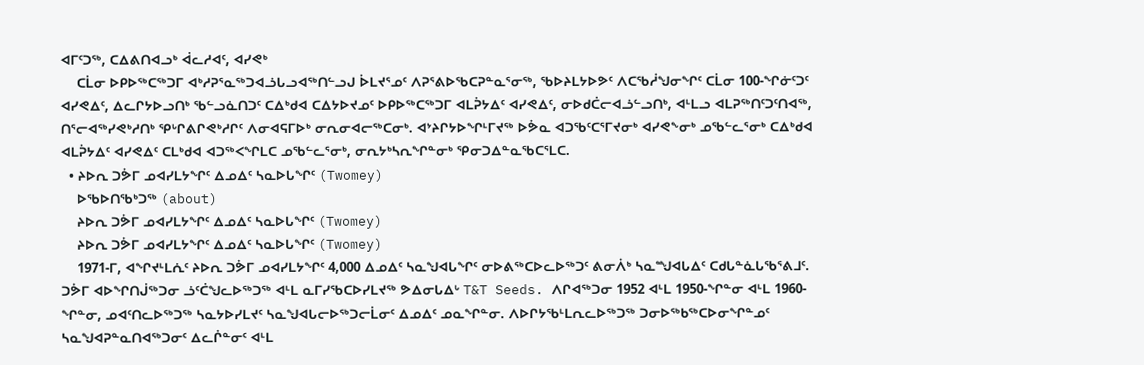ᐊᒥᑦᑐᖅ, ᑕᐃᕕᑎᐊᓗᒃ ᐋᓚᓱᐊᑦ, ᐊᓯᕙᒃ
    ᑕᒫᓂ ᐅᑭᐅᖅᑕᖅᑐᒥ ᐊᒃᓱᕈᕐᓇᖅᑐᐊᓘᒐᓗᐊᖅᑎᓪᓗᒍ ᐆᒪᔪᕐᓄᑦ ᐱᕈᕐᕕᐅᖃᑕᕈᓐᓇᕐᓂᖅ, ᖃᐅᔨᒪᔭᐅᕗᑦ ᐱᑕᖃᓲᖑᓂᖏᑦ ᑕᒫᓂ 100-ᖏᓃᑦᑐᑦ ᐊᓯᕙᐃᑦ, ᐃᓚᒋᔭᐅᓗᑎᒃ ᖃᓪᓗᓈᑎᑐᑦ ᑕᐃᒃᑯᐊ ᑕᐃᔭᐅᔪᓄᑦ ᐅᑭᐅᖅᑕᖅᑐᒥ ᐊᒪᕉᔭᐃᑦ ᐊᓯᕙᐃᑦ, ᓂᐅᑯᑖᓕᐊᓘᓪᓗᑎᒃ, ᐊᒻᒪᓗ ᐊᒪᕈᖅᑎᑦᑐᑦᑎᐊᖅ, ᑎᕐᓕᐊᖅᓯᕙᒃᓱᑎᒃ ᕿᒡᒋᕕᒋᕙᒃᓱᒋᑦ ᐱᓂᐊᕋᒥᐅᒃ ᓂᕆᓂᐊᓕᖅᑕᓂᒃ. ᐊᔾᔨᒋᔭᐅᖏᒻᒥᔪᖅ ᐅᕘᓇ ᐊᑐᖃᑦᑕᕐᒥᔪᓂᒃ ᐊᓯᕙᖕᓂᒃ ᓄᖃᓪᓚᕐᓂᒃ ᑕᐃᒃᑯᐊ ᐊᒪᕉᔭᐃᑦ ᐊᓯᕙᐃᑦ ᑕᒪᒃᑯᐊ ᐊᑐᖅᐸᖏᒪᑕ ᓄᖃᓪᓚᕐᓂᒃ, ᓂᕆᔭᒃᓴᕆᖏᓐᓂᒃ ᕿᓂᑐᐃᓐᓇᖃᑕᕐᒪᑕ.
  • ᔨᐅᕆ ᑐᕘᒥ ᓄᐊᓯᒪᔭᖏᑦ ᐃᓄᐃᑦ ᓴᓇᐅᒐᖏᑦ (Twomey)
    ᐅᖃᐅᑎᖃᒃᑐᖅ (about)
    ᔨᐅᕆ ᑐᕘᒥ ᓄᐊᓯᒪᔭᖏᑦ ᐃᓄᐃᑦ ᓴᓇᐅᒐᖏᑦ (Twomey)
    ᔨᐅᕆ ᑐᕘᒥ ᓄᐊᓯᒪᔭᖏᑦ ᐃᓄᐃᑦ ᓴᓇᐅᒐᖏᑦ (Twomey)
    1971-ᒥ, ᐊᖏᔪᒻᒪᕇᑦ ᔨᐅᕆ ᑐᕘᒥ ᓄᐊᓯᒪᔭᖏᑦ 4,000 ᐃᓄᐃᑦ ᓴᓇᖑᐊᒐᖏᑦ ᓂᐅᕕᖅᑕᐅᓚᐅᖅᑐᑦ ᕕᓂᐲᒃ ᓴᓇᙳᐊᒐᐃᑦ ᑕᑯᒐᓐᓈᒐᖃᕐᕕᒧᑦ. ᑐᕘᒥ ᐊᐅᖏᑎᒎᖅᑐᓂ ᓘᑦᑖᖑᓚᐅᖅᑐᖅ ᐊᒻᒪ ᓇᒥᓯᖃᑕᐅᓯᒪᔪᖅ ᕗᐃᓂᒐᐃᒡ T&T Seeds. ᐱᒋᐊᖅᑐᓂ 1952 ᐊᒻᒪ 1950-ᖏᓐᓂ ᐊᒻᒪ 1960-ᖏᓐᓂ, ᓄᐊᑦᑎᓚᐅᖅᑐᖅ ᓴᓇᔭᐅᓯᒪᔪᑦ ᓴᓇᖑᐊᒐᓕᐅᖅᑐᓕᒫᓂᑦ ᐃᓄᐃᑦ ᓄᓇᖏᓐᓂ. ᐱᐅᒋᔭᖃᒻᒪᕆᓚᐅᖅᑐᖅ ᑐᓂᐅᖅᑲᖅᑕᐅᓂᖏᓐᓄᑦ ᓴᓇᖑᐊᕈᓐᓇᑎᐊᖅᑐᓂᑦ ᐃᓚᒌᓐᓂᑦ ᐊᒻᒪ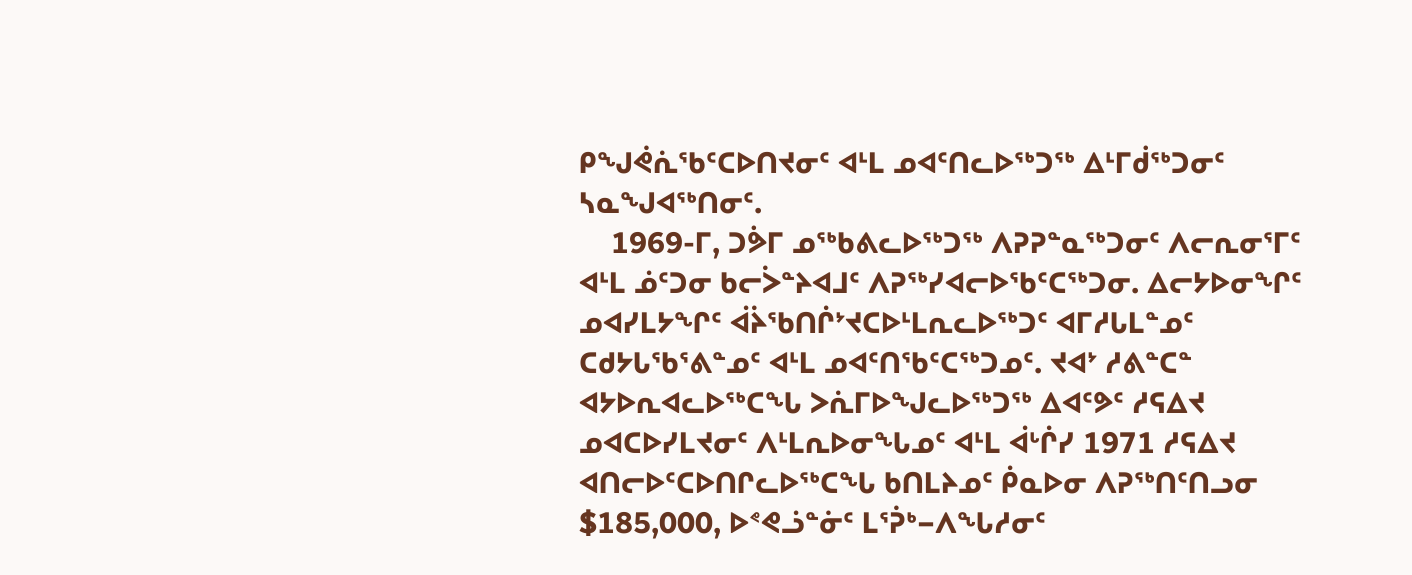ᑭᖑᕚᕇᖃᑦᑕᐅᑎᔪᓂᑦ ᐊᒻᒪ ᓄᐊᑦᑎᓚᐅᖅᑐᖅ ᐃᒻᒥᑰᖅᑐᓂᑦ ᓴᓇᖑᐊᖅᑎᓂᑦ.
    1969-ᒥ, ᑐᕘᒥ ᓄᖅᑲᕕᓚᐅᖅᑐᖅ ᐱᕈᕈᓐᓇᖅᑐᓂᑦ ᐱᓕᕆᓂᕐᒥᑦ ᐊᒻᒪ ᓅᑦᑐᓂ ᑲᓕᐴᓐᔨᐊᒧᑦ ᐱᕈᖅᓯᐊᓕᐅᖃᑦᑕᖅᑐᓂ. ᐃᓕᔭᐅᓂᖏᑦ ᓄᐊᓯᒪᔭᖏᑦ ᐋᔩᖃᑎᒌᔾᔪᑕᐅᒻᒪᕆᓚᐅᖅᑐᑦ ᐊᒥᓱᒐᒪᓐᓄᑦ ᑕᑯᔭᒐᖃᕐᕕᓐᓄᑦ ᐊᒻᒪ ᓄᐊᑦᑎᖃᑦᑕᖅᑐᓄᑦ. ᔪᐊᔾ ᓱᕕᓐᑕᓐ ᐊᔭᐅᕆᐊᓚᐅᖅᑕᖓ ᐳᕇᒥᐅᖑᓚᐅᖅᑐᖅ ᐃᐊᑦᕗᑦ ᓱᕋᐃᔪ ᓄᐊᑕᐅᓯᒪᔪᓂᑦ ᐱᒻᒪᕆᐅᓂᖓᓄᑦ ᐊᒻᒪ ᐋᒡᒌᓯ 1971 ᓱᕋᐃᔪ ᐊᑎᓕᐅᑦᑕᐅᑎᒋᓚᐅᖅᑕᖓ ᑲᑎᒪᔨᓄᑦ ᑮᓇᐅᓂ ᐱᕈᖅᑎᑦᑎᓗᓂ $185,000, ᐅᕝᕙᓘᓐᓃᑦ ᒪᕐᕉᒃ−ᐱᖓᓱᓂᑦ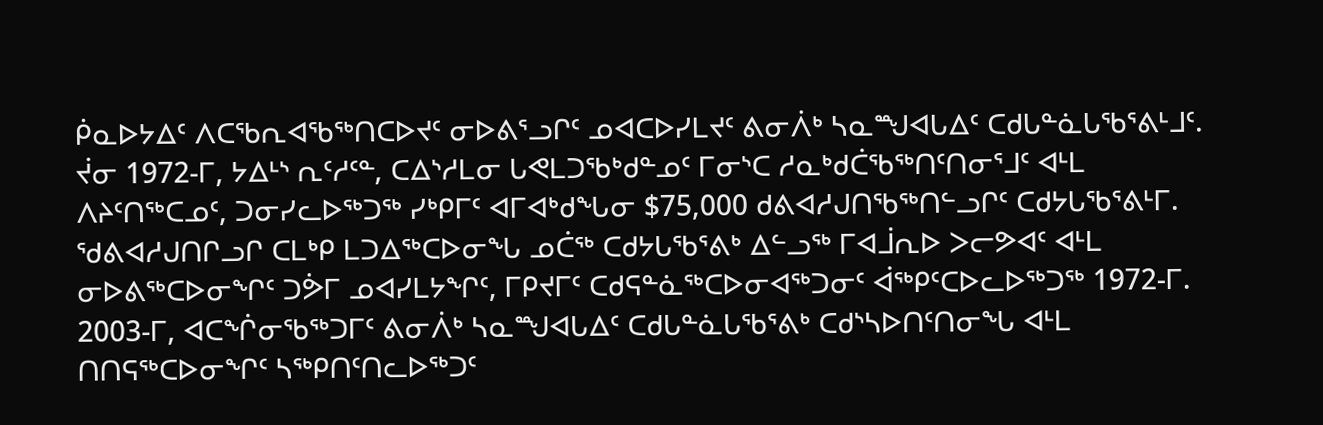ᑮᓇᐅᔭᐃᑦ ᐱᑕᖃᕆᐊᖃᖅᑎᑕᐅᔪᑦ ᓂᐅᕕᕐᓗᒋᑦ ᓄᐊᑕᐅᓯᒪᔪᑦ ᕕᓂᐲᒃ ᓴᓇᙳᐊᒐᐃᑦ ᑕᑯᒐᓐᓈᒐᖃᕐᕕᒻᒧᑦ. ᔫᓂ 1972-ᒥ, ᔭᐃᒻᔅ ᕆᑦᓱᑦᓐ, ᑕᐃᔅᓱᒪᓂ ᒐᕙᒪᑐᖃᒃᑯᓐᓄᑦ ᒥᓂᔅᑕ ᓱᓇᒃᑯᑖᖃᖅᑎᑦᑎᓂᕐᒧᑦ ᐊᒻᒪ ᐱᔨᑦᑎᖅᑕᓄᑦ, ᑐᓂᓯᓚᐅᖅᑐᖅ ᓯᒃᑭᒥᑦ ᐊᒥᐊᒃᑯᖓᓂ $75,000 ᑯᕕᐊᓱᒍᑎᖃᖅᑎᓪᓗᒋᑦ ᑕᑯᔭᒐᖃᕐᕕᒻᒥ. ᖁᕕᐊᓱᒍᑎᒋᓗᒋ ᑕᒪᒃᑭ ᒪᑐᐃᖅᑕᐅᓂᖓ ᓄᑖᖅ ᑕᑯᔭᒐᖃᕐᕕᒃ ᐃᓪᓗᖅ ᒥᐊᒨᕆᐅ ᐳᓕᕗᐊᑦ ᐊᒻᒪ ᓂᐅᕕᖅᑕᐅᓂᖏᑦ ᑐᕘᒥ ᓄᐊᓯᒪᔭᖏᑦ, ᒥᑭᔪᒥᑦ ᑕᑯᕋᓐᓈᖅᑕᐅᓂᐊᖅᑐᓂᑦ ᐋᖅᑭᑦᑕᐅᓚᐅᖅᑐᖅ 1972-ᒥ. 2003-ᒥ, ᐊᑕᖐᓂᖃᖅᑐᒥᑦ ᕕᓂᐲᒃ ᓴᓇᙳᐊᒐᐃᑦ ᑕᑯᒐᓐᓈᒐᖃᕐᕕᒃ ᑕᑯᔅᓴᐅᑎᑦᑎᓂᖓ ᐊᒻᒪ ᑎᑎᕋᖅᑕᐅᓂᖏᑦ ᓴᖅᑭᑎᑦᑎᓚᐅᖅᑐᑦ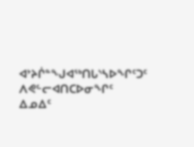ᐊᔾᔨᒌᓐᖑᐊᖅᑎᒐᔅᓴᐅᖏᑦᑐᑦ ᐱᕙᓪᓕᐊᑎᑕᐅᓂᖏᑦ ᐃᓄᐃᑦ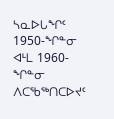ᓴᓇᐅᒐᖏᑦ 1950-ᖏᓐᓂ ᐊᒻᒪ 1960-ᖏᓐᓂ ᐱᑕᖃᖅᑎᑕᐅᔪᑦ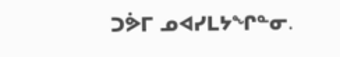ᑐᕘᒥ ᓄᐊᓯᒪᔭᖏᓐᓂ.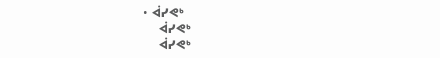• ᐋᓯᕙᒃ
    ᐋᓯᕙᒃ
    ᐋᓯᕙᒃ